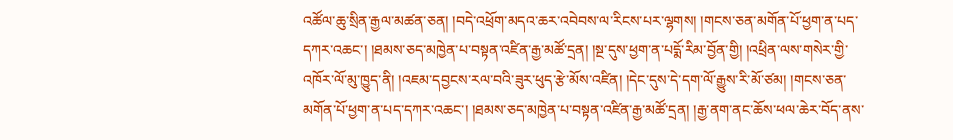འཚོལ་ཆུ་སྲིན་རྒྱལ་མཚན་ཅན། །བདེ་འཕྲོག་མདའ་ཆར་འབེབས་ལ་རིངས་པར་ལྷགས། །གངས་ཅན་མགོན་པོ་ཕྱག་ན་པད་དཀར་འཆང་། །ཐམས་ཅད་མཁྱེན་པ་བསྟན་འཛིན་རྒྱ་མཚོ་དྲན། །སྔ་དུས་ཕྱག་ན་པདྨོ་རིམ་བྱོན་གྱི། །འཕྲིན་ལས་གསེར་གྱི་འཁོར་ལོ་མུ་ཁྱུད་ནི། །འཇམ་དབྱངས་རལ་བའི་ཟུར་ཕུད་རྩེ་མོས་འཛིན། །དེང་དུས་དེ་དག་ལོ་རྒྱུས་རི་མོ་ཙམ། །གངས་ཅན་མགོན་པོ་ཕྱག་ན་པད་དཀར་འཆང་། །ཐམས་ཅད་མཁྱེན་པ་བསྟན་འཛིན་རྒྱ་མཚོ་དྲན། །རྒྱ་ནག་ནང་ཆོས་ཕལ་ཆེར་བོད་ནས་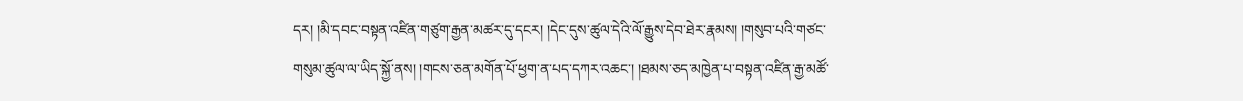དར། །མི་དབང་བསྟན་འཛིན་གཙུག་རྒྱན་མཚར་དུ་དངར། །དེང་དུས་ཚུལ་དེའི་ལོ་རྒྱུས་དེབ་ཐེར་རྣམས། །གསུབ་པའི་གཙང་གསུམ་ཚུལ་ལ་ཡིད་སྐྱོ་ནས། །གངས་ཅན་མགོན་པོ་ཕྱག་ན་པད་དཀར་འཆང་། །ཐམས་ཅད་མཁྱེན་པ་བསྟན་འཛིན་རྒྱ་མཚོ་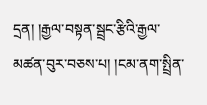དྲན། །རྒྱལ་བསྟན་སྦྲང་རྩིའི་རྒྱལ་མཚན་བུར་བཅས་པ། །ངམ་ནག་སྤྲིན་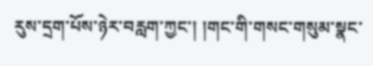རུས་དྲག་པོས་ཉེར་བརླག་ཀྱང་། །གང་གི་གསང་གསུམ་སྣང་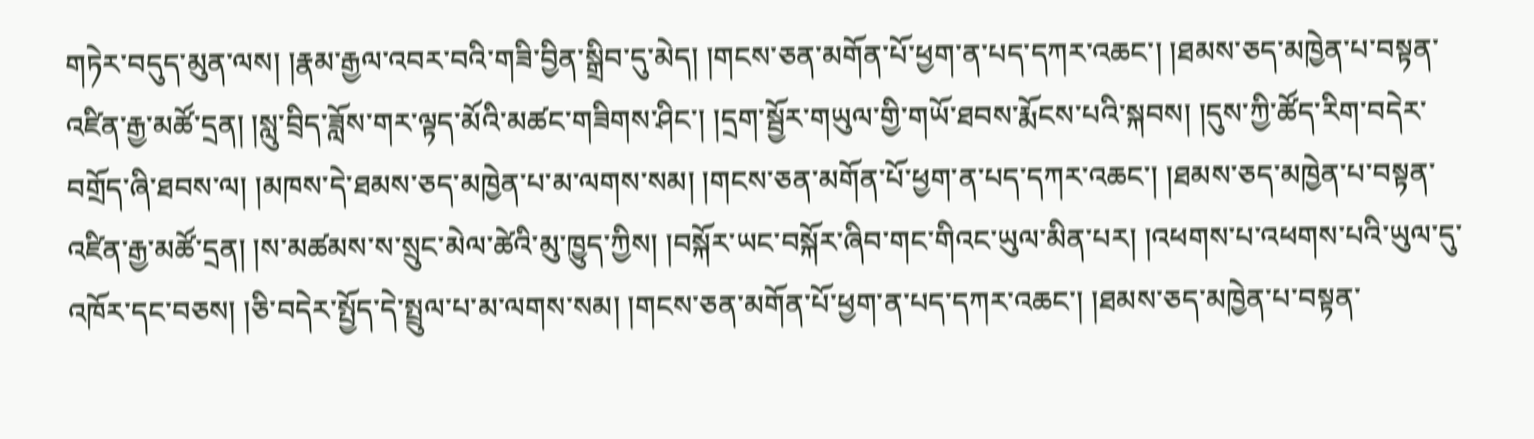གཏེར་བདུད་མུན་ལས། །རྣམ་རྒྱལ་འབར་བའི་གཟི་བྱིན་སྒྲིབ་དུ་མེད། །གངས་ཅན་མགོན་པོ་ཕྱག་ན་པད་དཀར་འཆང་། །ཐམས་ཅད་མཁྱེན་པ་བསྟན་འཛིན་རྒྱ་མཚོ་དྲན། །སླུ་བྲིད་ཟློས་གར་ལྟད་མོའི་མཚང་གཟིགས་ཤིང་། །དྲག་སྦྱོར་གཡུལ་གྱི་གཡོ་ཐབས་རྨོངས་པའི་སྐབས། །དུས་ཀྱི་ཚོད་རིག་བདེར་བགྲོད་ཞི་ཐབས་ལ། །མཁས་དེ་ཐམས་ཅད་མཁྱེན་པ་མ་ལགས་སམ། །གངས་ཅན་མགོན་པོ་ཕྱག་ན་པད་དཀར་འཆང་། །ཐམས་ཅད་མཁྱེན་པ་བསྟན་འཛིན་རྒྱ་མཚོ་དྲན། །ས་མཚམས་ས་སྲུང་མེལ་ཚེའི་མུ་ཁྱུད་ཀྱིས། །བསྐོར་ཡང་བསྐོར་ཞིབ་གང་གིའང་ཡུལ་མིན་པར། །འཕགས་པ་འཕགས་པའི་ཡུལ་དུ་འཁོར་དང་བཅས། །ཅི་བདེར་སྤྱོད་དེ་སྤྲུལ་པ་མ་ལགས་སམ། །གངས་ཅན་མགོན་པོ་ཕྱག་ན་པད་དཀར་འཆང་། །ཐམས་ཅད་མཁྱེན་པ་བསྟན་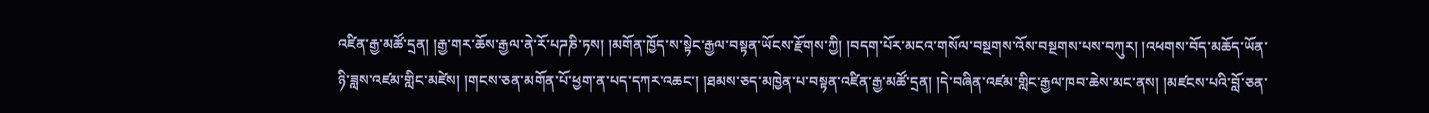འཛིན་རྒྱ་མཚོ་དྲན། །རྒྱ་གར་ཆོས་རྒྱལ་ནེ་རོ་པཌཎི་ཏས། །མགོན་ཁྱོད་ས་སྟེང་རྒྱལ་བསྟན་ཡོངས་རྫོགས་ཀྱི། །བདག་པོར་མངའ་གསོལ་བསྔགས་འོས་བསྔགས་པས་བཀུར། །འཕགས་བོད་མཆོད་ཡོན་ཉི་ཟླས་འཛམ་གླིང་མཛེས། །གངས་ཅན་མགོན་པོ་ཕྱག་ན་པད་དཀར་འཆང་། །ཐམས་ཅད་མཁྱེན་པ་བསྟན་འཛིན་རྒྱ་མཚོ་དྲན། །དེ་བཞིན་འཛམ་གླིང་རྒྱལ་ཁབ་ཆེས་མང་ནས། །མཛངས་པའི་བློ་ཅན་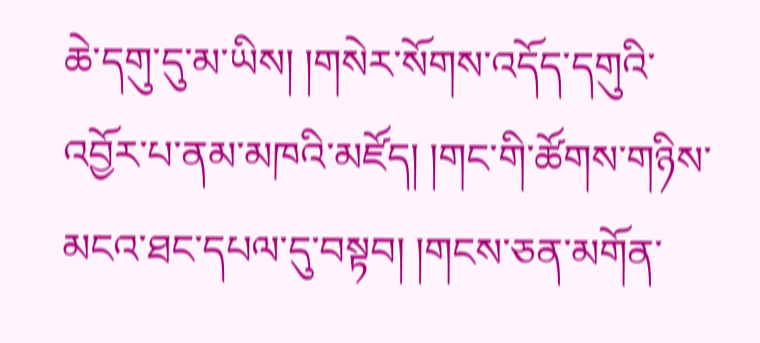ཆེ་དགུ་དུ་མ་ཡིས། །གསེར་སོགས་འདོད་དགུའི་འབྱོར་པ་ནམ་མཁའི་མཛོད། །གང་གི་ཚོགས་གཉིས་མངའ་ཐང་དཔལ་དུ་བསྟབ། །གངས་ཅན་མགོན་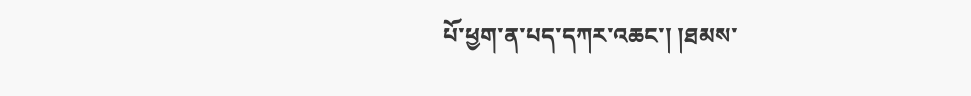པོ་ཕྱག་ན་པད་དཀར་འཆང་། །ཐམས་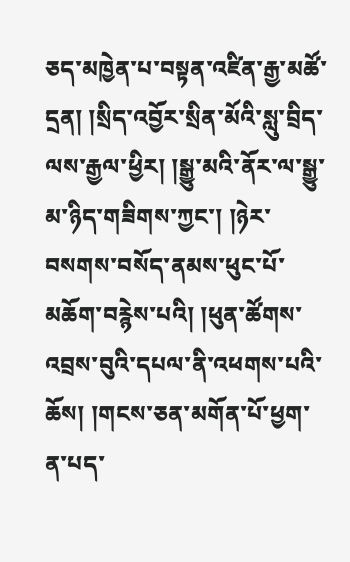ཅད་མཁྱེན་པ་བསྟན་འཛིན་རྒྱ་མཚོ་དྲན། །སྲིད་འབྱོར་སྲིན་མོའི་སླུ་བྲིད་ལས་རྒྱལ་ཕྱིར། །སྒྱུ་མའི་ནོར་ལ་སྒྱུ་མ་ཉིད་གཟིགས་ཀྱང་། །ཉེར་བསགས་བསོད་ནམས་ཕུང་པོ་མཆོག་བརྙེས་པའི། །ཕུན་ཚོགས་འབྲས་བུའི་དཔལ་ནི་འཕགས་པའི་ཆོས། །གངས་ཅན་མགོན་པོ་ཕྱག་ན་པད་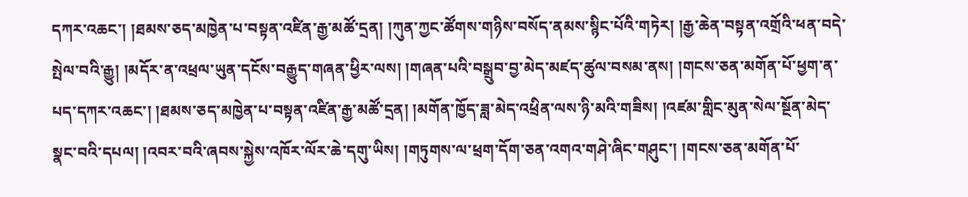དཀར་འཆང་། །ཐམས་ཅད་མཁྱེན་པ་བསྟན་འཛིན་རྒྱ་མཚོ་དྲན། །ཀུན་ཀྱང་ཚོགས་གཉིས་བསོད་ནམས་སྙིང་པོའི་གཏེར། །རྒྱ་ཆེན་བསྟན་འགྲོའི་ཕན་བདེ་སྤེལ་བའི་རྒྱུ། །མདོར་ན་འཕྲལ་ཡུན་དངོས་བརྒྱུད་གཞན་ཕྱིར་ལས། །གཞན་པའི་བསྒྲུབ་བྱ་མེད་མཛད་ཚུལ་བསམ་ནས། །གངས་ཅན་མགོན་པོ་ཕྱག་ན་པད་དཀར་འཆང་། །ཐམས་ཅད་མཁྱེན་པ་བསྟན་འཛིན་རྒྱ་མཚོ་དྲན། །མགོན་ཁྱོད་ཟླ་མེད་འཕྲིན་ལས་ཉི་མའི་གཟིས། །འཛམ་གླིང་མུན་སེལ་སྔོན་མེད་སྣང་བའི་དཔལ། །འབར་བའི་ཞབས་སྐྱེས་འཁོར་ལོར་ཆེ་དགུ་ཡིས། །གཏུགས་ལ་ཕྲག་དོག་ཅན་འགའ་གཤེ་ཞིང་གཤུང་། །གངས་ཅན་མགོན་པོ་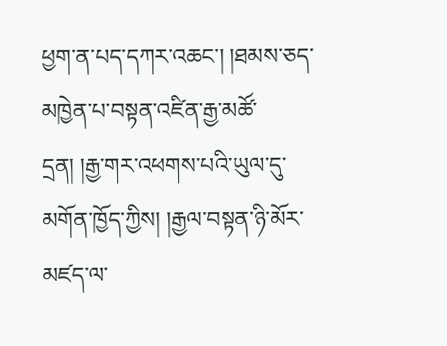ཕྱག་ན་པད་དཀར་འཆང་། །ཐམས་ཅད་མཁྱེན་པ་བསྟན་འཛིན་རྒྱ་མཚོ་དྲན། །རྒྱ་གར་འཕགས་པའི་ཡུལ་དུ་མགོན་ཁྱོད་ཀྱིས། །རྒྱལ་བསྟན་ཉི་མོར་མཛད་ལ་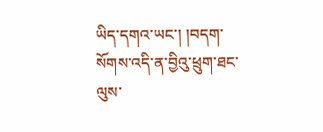ཡིད་དགའ་ཡང་། །བདག་སོགས་འདི་ན་བྱིའུ་ཕྲུག་ཐང་ལུས་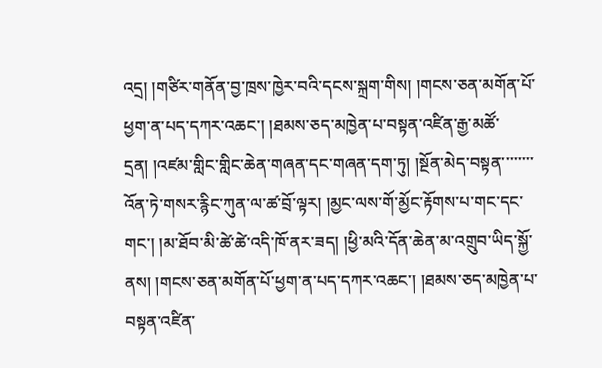འདྲ། །གཙིར་གནོན་བྱ་ཁྲས་ཁྱེར་བའི་དངས་སྐྲག་གིས། །གངས་ཅན་མགོན་པོ་ཕྱག་ན་པད་དཀར་འཆང་། །ཐམས་ཅད་མཁྱེན་པ་བསྟན་འཛིན་རྒྱ་མཚོ་དྲན། །འཛམ་གླིང་གླིང་ཆེན་གཞན་དང་གཞན་དག་ཏུ། །སྔོན་མེད་བསྟན་་་་་་་་འོན་ཏེ་གསར་རྙིང་ཀུན་ལ་ཚ་བྲོ་ལྟར། །མྱང་ལས་གོ་མྱོང་རྟོགས་པ་གང་དང་གང་། །མ་ཐོབ་མི་ཚེ་ཚེ་འདི་ཁོ་ནར་ཟད། །ཕྱི་མའི་དོན་ཆེན་མ་འགྲུབ་ཡིད་སྐྱོ་ནས། །གངས་ཅན་མགོན་པོ་ཕྱག་ན་པད་དཀར་འཆང་། །ཐམས་ཅད་མཁྱེན་པ་བསྟན་འཛིན་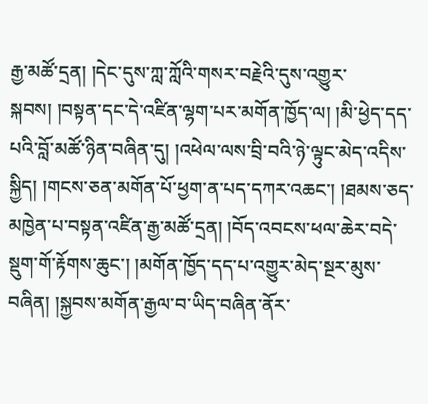རྒྱ་མཚོ་དྲན། །དེང་དུས་ཀླ་ཀློའི་གསར་བརྗེའི་དུས་འགྱུར་སྐབས། །བསྟན་དང་དེ་འཛིན་ལྷག་པར་མགོན་ཁྱོད་ལ། །མི་ཕྱེད་དད་པའི་བློ་མཚོ་ཉིན་བཞིན་དུ། །འཕེལ་ལས་བྲི་བའི་ཉེ་ལྟུང་མེད་འདིས་སྐྱིད། །གངས་ཅན་མགོན་པོ་ཕྱག་ན་པད་དཀར་འཆང་། །ཐམས་ཅད་མཁྱེན་པ་བསྟན་འཛིན་རྒྱ་མཚོ་དྲན། །བོད་འབངས་ཕལ་ཆེར་བདེ་སྡུག་གོ་རྟོགས་ཆུང་། །མགོན་ཁྱོད་དད་པ་འགྱུར་མེད་སྔར་མུས་བཞིན། །སྐྱབས་མགོན་རྒྱལ་བ་ཡིད་བཞིན་ནོར་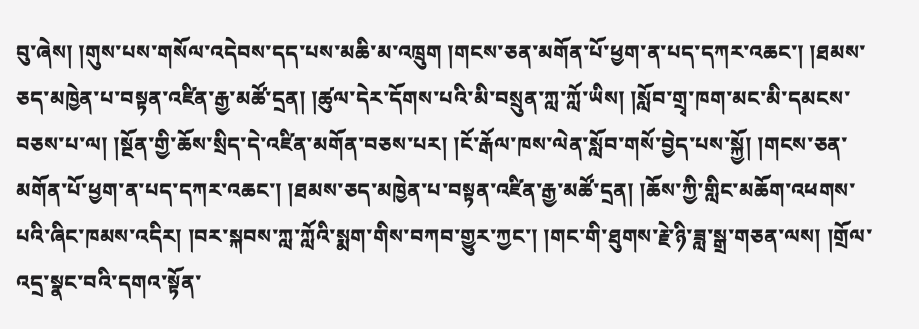བུ་ཞེས། །གུས་པས་གསོལ་འདེབས་དད་པས་མཆི་མ་འཁྲུག །གངས་ཅན་མགོན་པོ་ཕྱག་ན་པད་དཀར་འཆང་། །ཐམས་ཅད་མཁྱེན་པ་བསྟན་འཛིན་རྒྱ་མཚོ་དྲན། །ཚུལ་དེར་དོགས་པའི་མི་བསྲུན་ཀླ་ཀློ་ཡིས། །སློབ་གྲྭ་ཁག་མང་མི་དམངས་བཅས་པ་ལ། །སྔོན་གྱི་ཆོས་སྲིད་དེ་འཛིན་མགོན་བཅས་པར། །ངོ་རྒོལ་ཁས་ལེན་སློབ་གསོ་བྱེད་པས་སྐྱོ། །གངས་ཅན་མགོན་པོ་ཕྱག་ན་པད་དཀར་འཆང་། །ཐམས་ཅད་མཁྱེན་པ་བསྟན་འཛིན་རྒྱ་མཚོ་དྲན། །ཆོས་ཀྱི་གླིང་མཆོག་འཕགས་པའི་ཞིང་ཁམས་འདིར། །བར་སྐབས་ཀླ་ཀློའི་སྨག་གིས་བཀབ་གྱུར་ཀྱང་། །གང་གི་ཐུགས་རྗེ་ཉི་ཟླ་སྒྲ་གཅན་ལས། །གྲོལ་འདྲ་སྣང་བའི་དགའ་སྟོན་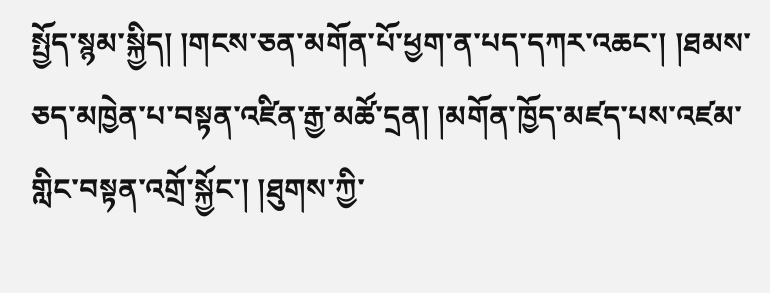སྤྱོད་སྙམ་སྐྱིད། །གངས་ཅན་མགོན་པོ་ཕྱག་ན་པད་དཀར་འཆང་། །ཐམས་ཅད་མཁྱེན་པ་བསྟན་འཛིན་རྒྱ་མཚོ་དྲན། །མགོན་ཁྱོད་མཛད་པས་འཛམ་གླིང་བསྟན་འགྲོ་སྐྱོང་། །ཐུགས་ཀྱི་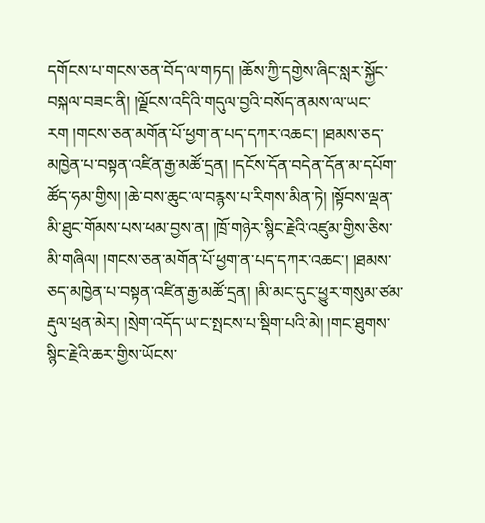དགོངས་པ་གངས་ཅན་བོད་ལ་གཏད། །ཆོས་ཀྱི་དགྱེས་ཞིང་སླར་སྐྱོང་བསྐལ་བཟང་ནི། །ལྗོངས་འདིའི་གདུལ་བྱའི་བསོད་ནམས་ལ་ཡང་རག །གངས་ཅན་མགོན་པོ་ཕྱག་ན་པད་དཀར་འཆང་། །ཐམས་ཅད་མཁྱེན་པ་བསྟན་འཛིན་རྒྱ་མཚོ་དྲན། །དངོས་དོན་བདེན་དོན་མ་དཔོག་ཚོད་ཧམ་གྱིས། །ཆེ་བས་ཆུང་ལ་བརྙས་པ་རིགས་མིན་ཏེ། །སྟོབས་ལྡན་མི་ཐུང་གོམས་པས་ཕམ་བྱས་ན། །ཁྲོ་གཉེར་སྙིང་རྗེའི་འཛུམ་གྱིས་ཅིས་མི་གཞིལ། །གངས་ཅན་མགོན་པོ་ཕྱག་ན་པད་དཀར་འཆང་། །ཐམས་ཅད་མཁྱེན་པ་བསྟན་འཛིན་རྒྱ་མཚོ་དྲན། །མི་མང་དུང་ཕྱུར་གསུམ་ཙམ་རྡུལ་ཕྲན་མེར། །སྲེག་འདོད་ཡ་ང་སྤངས་པ་སྡིག་པའི་མེ། །གང་ཐུགས་སྙིང་རྗེའི་ཆར་གྱིས་ཡོངས་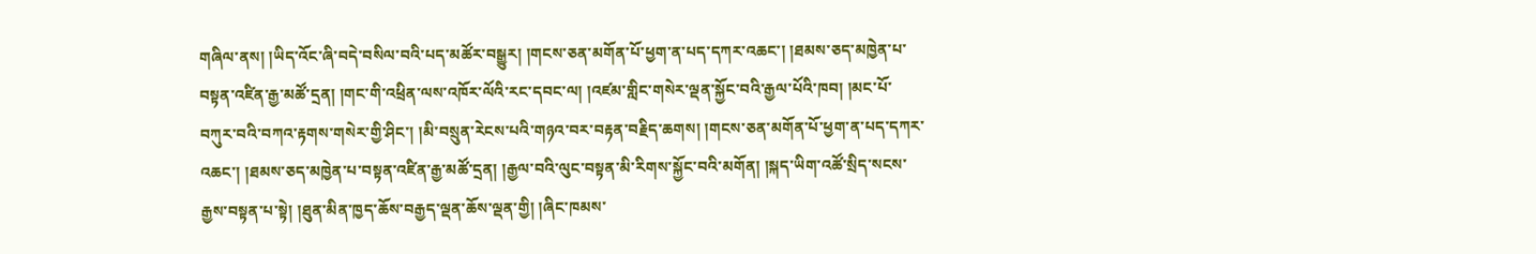གཞིལ་ནས། །ཡིད་འོང་ཞི་བདེ་བསིལ་བའི་པད་མཚོར་བསྒྱུར། །གངས་ཅན་མགོན་པོ་ཕྱག་ན་པད་དཀར་འཆང་། །ཐམས་ཅད་མཁྱེན་པ་བསྟན་འཛིན་རྒྱ་མཚོ་དྲན། །གང་གི་འཕྲིན་ལས་འཁོར་ལོའི་རང་དབང་ལ། །འཛམ་གླིང་གསེར་ལྡན་སྐྱོང་བའི་རྒྱལ་པོའི་ཁབ། །མང་པོ་བཀུར་བའི་བཀའ་རྟགས་གསེར་གྱི་ཤིང་། །མི་བསྲུན་རེངས་པའི་གཉའ་བར་བརྟན་བརྗིད་ཆགས། །གངས་ཅན་མགོན་པོ་ཕྱག་ན་པད་དཀར་འཆང་། །ཐམས་ཅད་མཁྱེན་པ་བསྟན་འཛིན་རྒྱ་མཚོ་དྲན། །རྒྱལ་བའི་ལུང་བསྟན་མི་རིགས་སྐྱོང་བའི་མགོན། །སྐད་ཡིག་འཚོ་སྲིད་སངས་རྒྱས་བསྟན་པ་སྟེ། །ཐུན་མིན་ཁྱད་ཆོས་བརྒྱད་ལྡན་ཆོས་ལྡན་གྱི། །ཞིང་ཁམས་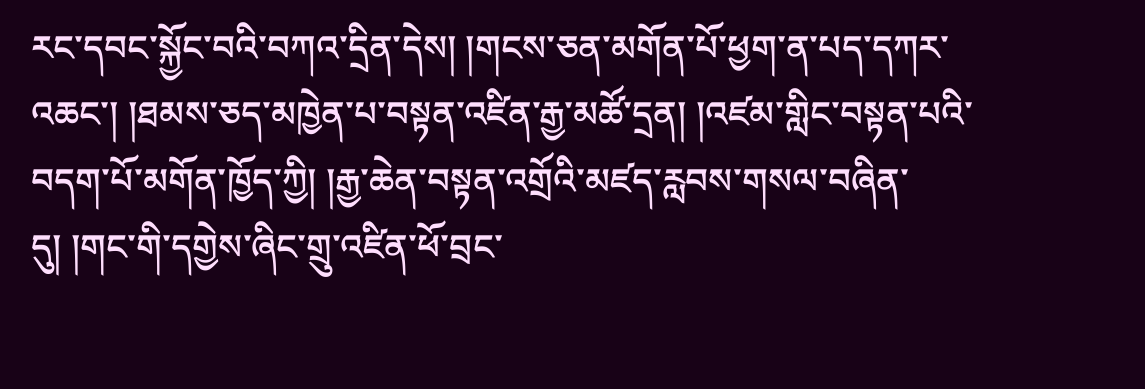རང་དབང་སྐྱོང་བའི་བཀའ་དྲིན་དེས། །གངས་ཅན་མགོན་པོ་ཕྱག་ན་པད་དཀར་འཆང་། །ཐམས་ཅད་མཁྱེན་པ་བསྟན་འཛིན་རྒྱ་མཚོ་དྲན། །འཛམ་གླིང་བསྟན་པའི་བདག་པོ་མགོན་ཁྱོད་ཀྱི། །རྒྱ་ཆེན་བསྟན་འགྲོའི་མཛད་རླབས་གསལ་བཞིན་དུ། །གང་གི་དགྱེས་ཞིང་གྲུ་འཛིན་ཕོ་བྲང་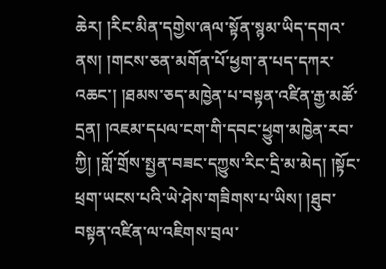ཆེར། །རིང་མིན་དགྱེས་ཞལ་སྟོན་སྙམ་ཡིད་དགའ་ནས། །གངས་ཅན་མགོན་པོ་ཕྱག་ན་པད་དཀར་འཆང་། །ཐམས་ཅད་མཁྱེན་པ་བསྟན་འཛིན་རྒྱ་མཚོ་དྲན། །འཇམ་དཔལ་ངག་གི་དབང་ཕྱུག་མཁྱེན་རབ་ཀྱི། །གློ་གྲོས་སྤྱན་བཟང་དཀྱུས་རིང་དྲི་མ་མེད། །སྟོང་ཕྲག་ཡངས་པའི་ཡེ་ཤེས་གཟིགས་པ་ཡིས། །ཐུབ་བསྟན་འཛིན་ལ་འཇིགས་བྲལ་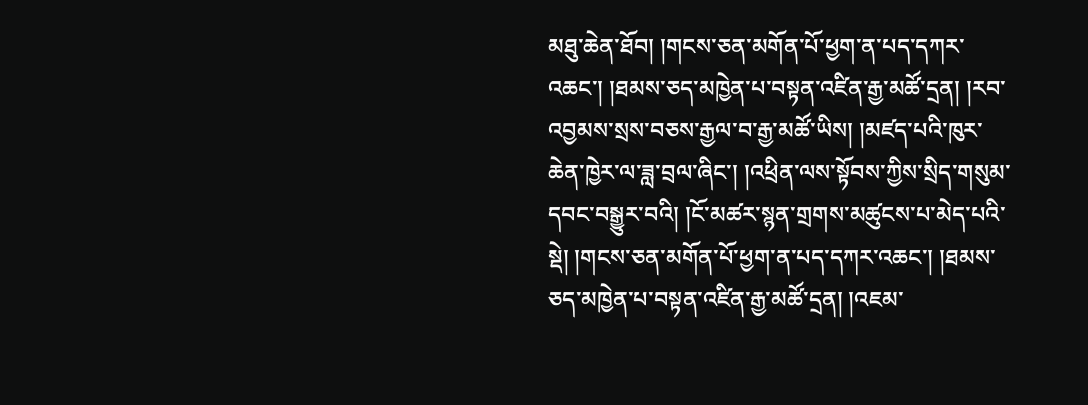མཐུ་ཆེན་ཐོབ། །གངས་ཅན་མགོན་པོ་ཕྱག་ན་པད་དཀར་འཆང་། །ཐམས་ཅད་མཁྱེན་པ་བསྟན་འཛིན་རྒྱ་མཚོ་དྲན། །རབ་འབྱམས་སྲས་བཅས་རྒྱལ་བ་རྒྱ་མཚོ་ཡིས། །མཛད་པའི་ཁུར་ཆེན་ཁྱེར་ལ་ཟླ་བྲལ་ཞིང་། །འཕྲིན་ལས་སྟོབས་ཀྱིས་སྲིད་གསུམ་དབང་བསྒྱུར་བའི། །ངོ་མཚར་སྙན་གྲགས་མཚུངས་པ་མེད་པའི་སྡེ། །གངས་ཅན་མགོན་པོ་ཕྱག་ན་པད་དཀར་འཆང་། །ཐམས་ཅད་མཁྱེན་པ་བསྟན་འཛིན་རྒྱ་མཚོ་དྲན། །འཇམ་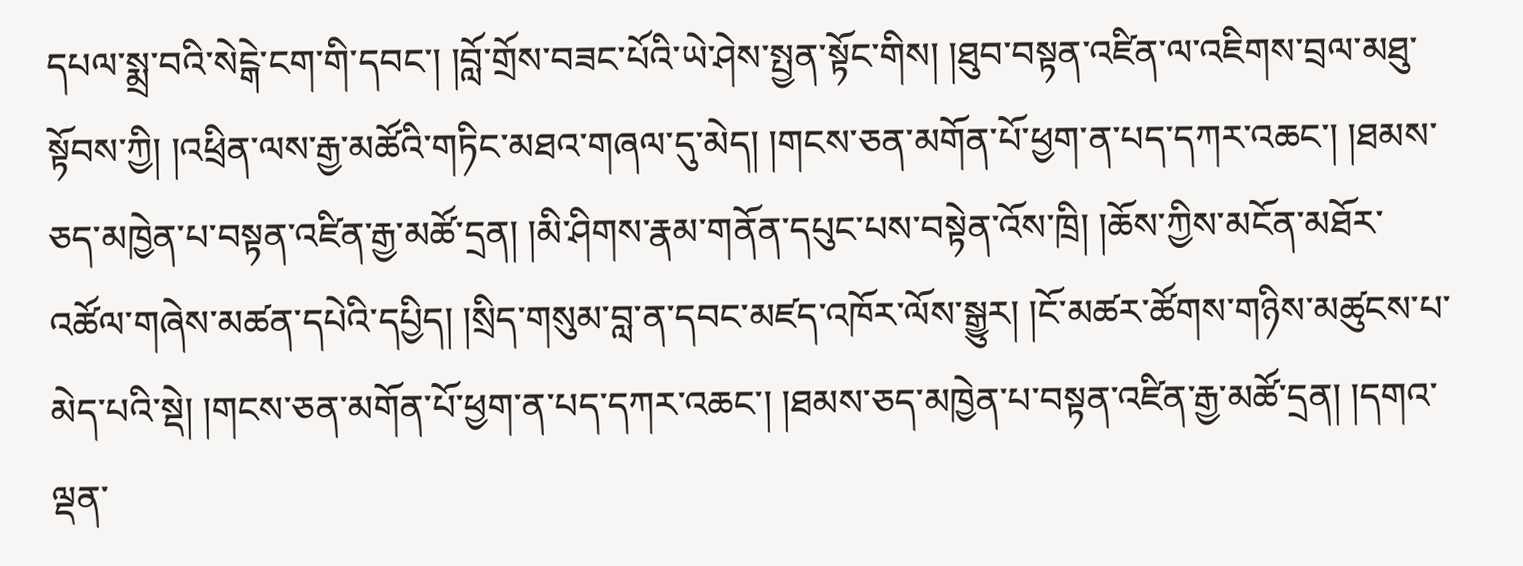དཔལ་སྨྲ་བའི་སེངྒེ་ངག་གི་དབང་། །བློ་གྲོས་བཟང་པོའི་ཡེ་ཤེས་སྤྱན་སྟོང་གིས། །ཐུབ་བསྟན་འཛིན་ལ་འཇིགས་བྲལ་མཐུ་སྟོབས་ཀྱི། །འཕྲིན་ལས་རྒྱ་མཚོའི་གཏིང་མཐའ་གཞལ་དུ་མེད། །གངས་ཅན་མགོན་པོ་ཕྱག་ན་པད་དཀར་འཆང་། །ཐམས་ཅད་མཁྱེན་པ་བསྟན་འཛིན་རྒྱ་མཚོ་དྲན། །མི་ཤིགས་རྣམ་གནོན་དཔུང་པས་བསྟེན་འོས་ཁྲི། །ཆོས་ཀྱིས་མངོན་མཐོར་འཚོལ་གཞེས་མཚན་དཔེའི་དཔྱིད། །སྲིད་གསུམ་བླ་ན་དབང་མཛད་འཁོར་ལོས་སྒྱུར། །ངོ་མཚར་ཚོགས་གཉིས་མཚུངས་པ་མེད་པའི་སྡེ། །གངས་ཅན་མགོན་པོ་ཕྱག་ན་པད་དཀར་འཆང་། །ཐམས་ཅད་མཁྱེན་པ་བསྟན་འཛིན་རྒྱ་མཚོ་དྲན། །དགའ་ལྡན་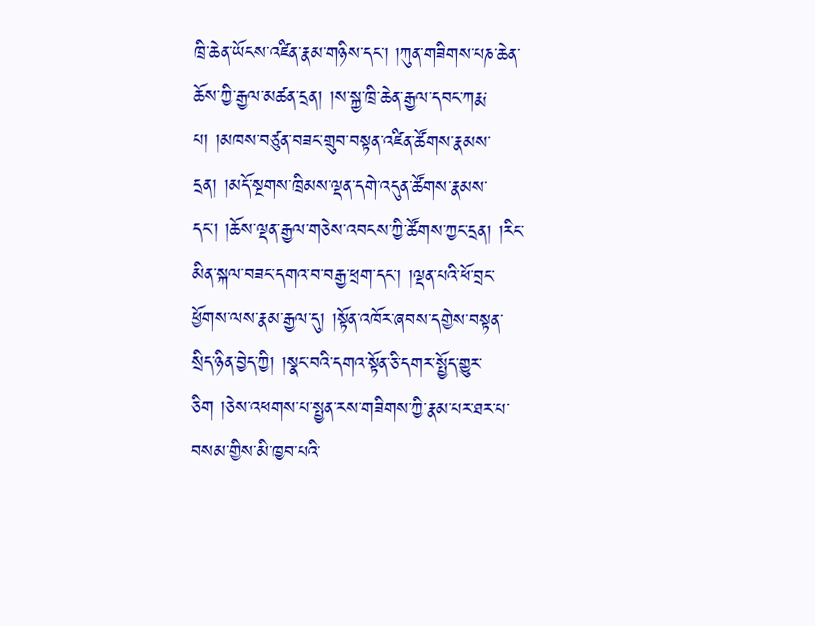ཁྲི་ཆེན་ཡོངས་འཛིན་རྣམ་གཉིས་དང་། །ཀུན་གཟིགས་པཎ་ཆེན་ཆོས་ཀྱི་རྒྱལ་མཚན་དྲན། །ས་སྐྱ་ཁྲི་ཆེན་རྒྱལ་དབང་ཀརྨ་པ། །མཁས་བཙུན་བཟང་གྲུབ་བསྟན་འཛིན་ཚོགས་རྣམས་དྲན། །མདོ་སྔགས་ཁྲིམས་ལྡན་དགེ་འདུན་ཚོགས་རྣམས་དང་། །ཆོས་ལྡན་རྒྱལ་གཅེས་འབངས་ཀྱི་ཚོགས་ཀྱང་དྲན། །རིང་མིན་སྐལ་བཟང་དགའ་བ་བརྒྱ་ཕྲག་དང་། །ལྡན་པའི་ཕོ་བྲང་ཕྱོགས་ལས་རྣམ་རྒྱལ་དུ། །སྟོན་འཁོར་ཞབས་དགྱེས་བསྟན་སྲིད་ཉིན་བྱེད་ཀྱི། །སྣང་བའི་དགའ་སྟོན་ཅི་དགར་སྤྱོད་གྱུར་ཅིག །ཅེས་འཕགས་པ་སྤྱན་རས་གཟིགས་ཀྱི་རྣམ་པར་ཐར་པ་བསམ་གྱིས་མི་ཁྱབ་པའི་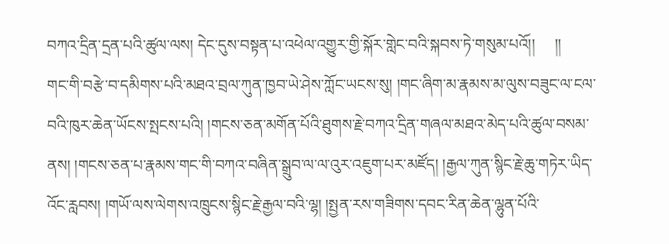བཀའ་དྲིན་དྲན་པའི་ཚུལ་ལས། དེང་དུས་བསྟན་པ་འཕེལ་འགྱུར་གྱི་སྐོར་གླེང་བའི་སྐབས་ཏེ་གསུམ་པའོ།།     །།
གང་གི་བརྩེ་བ་དམིགས་པའི་མཐའ་བྲལ་ཀུན་ཁྱབ་ཡེ་ཤེས་ཀློང་ཡངས་སུ། །གང་ཞིག་མ་རྣམས་མ་ལུས་བཟུང་ལ་ངལ་བའི་ཁུར་ཆེན་ཡོངས་སྤངས་པའི། །གངས་ཅན་མགོན་པོའི་ཐུགས་རྗེ་བཀའ་དྲིན་གཞལ་མཐའ་མེད་པའི་ཚུལ་བསམ་ནས། །གངས་ཅན་པ་རྣམས་གང་གི་བཀའ་བཞིན་སྒྲུབ་ལ་ལ་འུར་འཇུག་པར་མཛོད། །རྒྱལ་ཀུན་སྙིང་རྗེ་ཆུ་གཏེར་ཡིད་འོང་རླབས། །གཡོ་ལས་ལེགས་འཁྲུངས་སྙིང་རྗེ་རྒྱལ་བའི་ལྷ། །སྤྱན་རས་གཟིགས་དབང་རིན་ཆེན་ལྷུན་པོའི་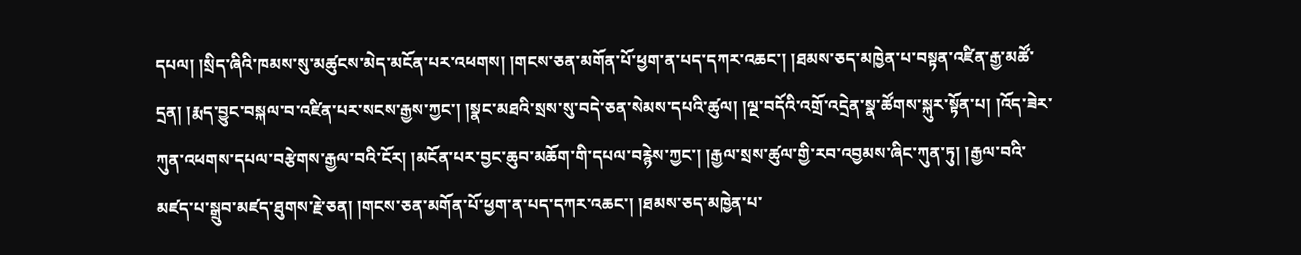དཔལ། །སྲིད་ཞིའི་ཁམས་སུ་མཚུངས་མེད་མངོན་པར་འཕགས། །གངས་ཅན་མགོན་པོ་ཕྱག་ན་པད་དཀར་འཆང་། །ཐམས་ཅད་མཁྱེན་པ་བསྟན་འཛིན་རྒྱ་མཚོ་དྲན། །རྨད་བྱུང་བསྐལ་བ་འཛིན་པར་སངས་རྒྱས་ཀྱང་། །སྣང་མཐའི་སྲས་སུ་བདེ་ཅན་སེམས་དཔའི་ཚུལ། །ལྔ་བདོའི་འགྲོ་འདྲེན་སྣ་ཚོགས་སྐུར་སྟོན་པ། །འོད་ཟེར་ཀུན་འཕགས་དཔལ་བརྩེགས་རྒྱལ་བའི་ངོར། །མངོན་པར་བྱང་ཆུབ་མཆོག་གི་དཔལ་བརྙེས་ཀྱང་། །རྒྱལ་སྲས་ཚུལ་གྱི་རབ་འབྱམས་ཞིང་ཀུན་ཏུ། །རྒྱལ་བའི་མཛད་པ་སྒྲུབ་མཛད་ཐུགས་རྗེ་ཅན། །གངས་ཅན་མགོན་པོ་ཕྱག་ན་པད་དཀར་འཆང་། །ཐམས་ཅད་མཁྱེན་པ་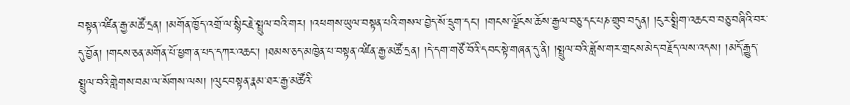བསྟན་འཛིན་རྒྱ་མཚོ་དྲན། །མགོན་ཁྱོད་འགྲོ་ལ་སྙིང་རྗེ་སྤྲུལ་བའི་གར། །འཕགས་ཡུལ་བསྟན་པའི་གསལ་བྱེད་སོ་དྲུག་དང་། །གངས་ལྗོངས་ཆོས་རྒྱལ་བཅུ་དང་པཎ་གྲུབ་བདུན། །ངུར་སྨྲིག་འཆང་བ་བཅུ་བཞིའི་བར་དུ་བྱོན། །གངས་ཅན་མགོན་པོ་ཕྱག་ན་པད་དཀར་འཆང་། །ཐམས་ཅད་མཁྱེན་པ་བསྟན་འཛིན་རྒྱ་མཚོ་དྲན། །དེ་དག་གཙོ་བོའི་དབང་སྟེ་གཞན་དུ་ནི། །སྤྲུལ་བའི་ཟློས་གར་གྲངས་མེད་བརྗོད་ལས་འདས། །མདོ་རྒྱུད་སྤྲུལ་བའི་གླེགས་བམ་ལ་སོགས་ལས། །ལུང་བསྟན་རྣམ་ཐར་རྒྱ་མཚོའི་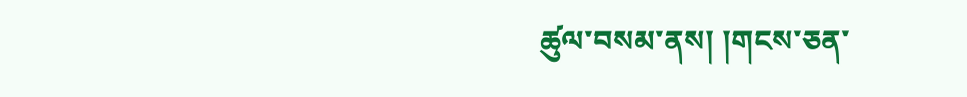ཚུལ་བསམ་ནས། །གངས་ཅན་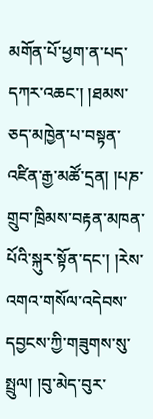མགོན་པོ་ཕྱག་ན་པད་དཀར་འཆང་། །ཐམས་ཅད་མཁྱེན་པ་བསྟན་འཛིན་རྒྱ་མཚོ་དྲན། །པཎ་གྲུབ་ཁྲིམས་བརྟན་མཁན་པོའི་སྐུར་སྟོན་དང་། །རེས་འགའ་གསོལ་འདེབས་དབྱངས་ཀྱི་གཟུགས་སུ་སྤྲུལ། །བུ་མེད་བུར་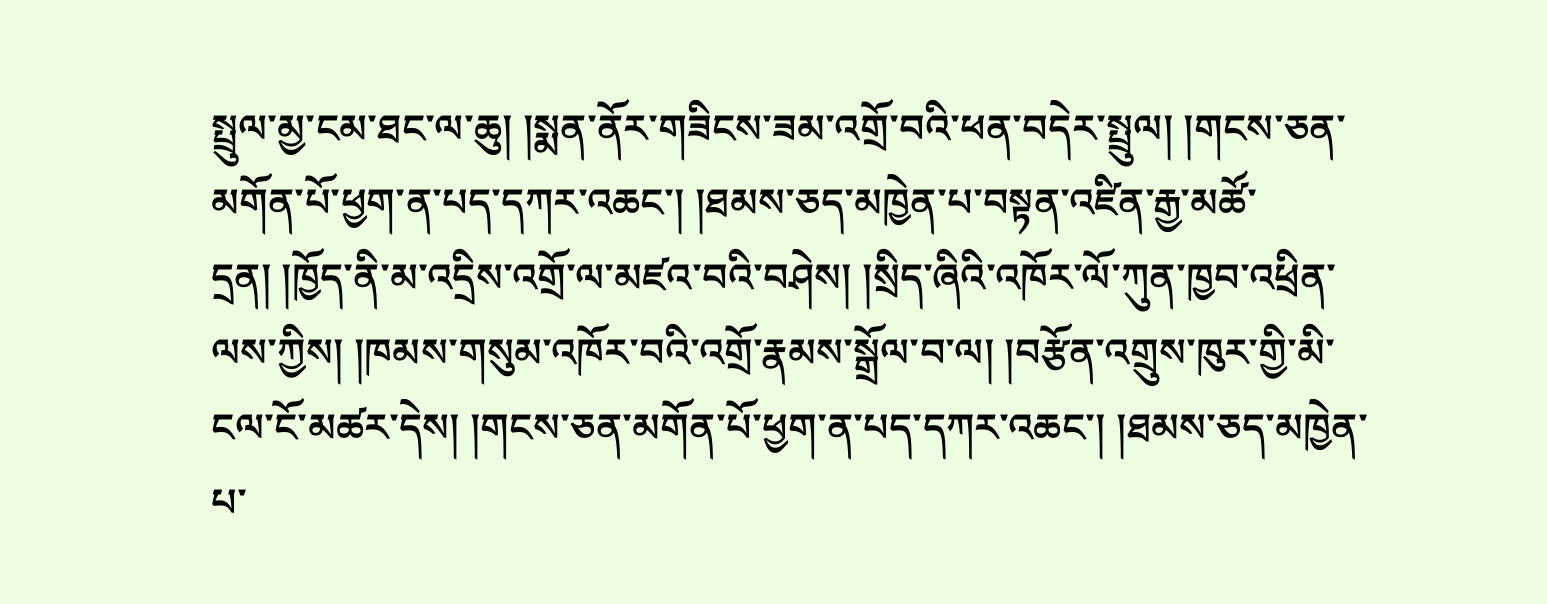སྤྲུལ་མྱ་ངམ་ཐང་ལ་ཆུ། །སྨན་ནོར་གཟིངས་ཟམ་འགྲོ་བའི་ཕན་བདེར་སྤྲུལ། །གངས་ཅན་མགོན་པོ་ཕྱག་ན་པད་དཀར་འཆང་། །ཐམས་ཅད་མཁྱེན་པ་བསྟན་འཛིན་རྒྱ་མཚོ་དྲན། །ཁྱོད་ནི་མ་འདྲིས་འགྲོ་ལ་མཛའ་བའི་བཤེས། །སྲིད་ཞིའི་འཁོར་ལོ་ཀུན་ཁྱབ་འཕྲིན་ལས་ཀྱིས། །ཁམས་གསུམ་འཁོར་བའི་འགྲོ་རྣམས་སྒྲོལ་བ་ལ། །བརྩོན་འགྲུས་ཁུར་གྱི་མི་ངལ་ངོ་མཚར་དེས། །གངས་ཅན་མགོན་པོ་ཕྱག་ན་པད་དཀར་འཆང་། །ཐམས་ཅད་མཁྱེན་པ་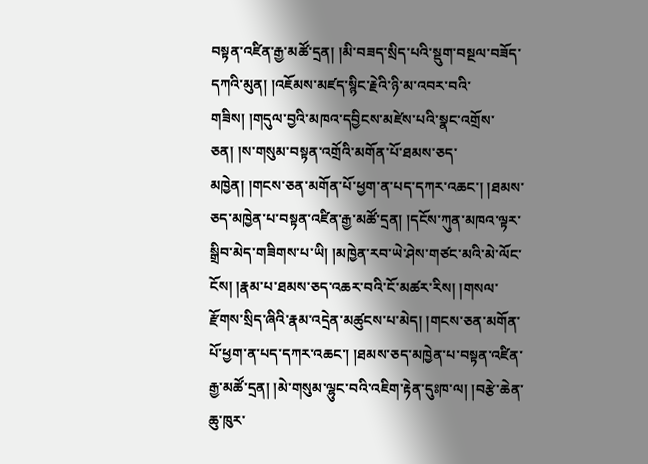བསྟན་འཛིན་རྒྱ་མཚོ་དྲན། །མི་བཟད་སྲིད་པའི་སྡུག་བསྔལ་བཟོད་དཀའི་མུན། །འཇོམས་མཛད་སྙིང་རྗེའི་ཉི་མ་འབར་བའི་གཟིས། །གདུལ་བྱའི་མཁའ་དབྱིངས་མཛེས་པའི་སྣང་འགྲོས་ཅན། །ས་གསུམ་བསྟན་འགྲོའི་མགོན་པོ་ཐམས་ཅད་མཁྱེན། །གངས་ཅན་མགོན་པོ་ཕྱག་ན་པད་དཀར་འཆང་། །ཐམས་ཅད་མཁྱེན་པ་བསྟན་འཛིན་རྒྱ་མཚོ་དྲན། །དངོས་ཀུན་མཁའ་ལྟར་སྒྲིབ་མེད་གཟིགས་པ་ཡི། །མཁྱེན་རབ་ཡེ་ཤེས་གཙང་མའི་མེ་ལོང་ངོས། །རྣམ་པ་ཐམས་ཅད་འཆར་བའི་ངོ་མཚར་རིས། །གསལ་རྫོགས་སྲིད་ཞིའི་རྣམ་འདྲེན་མཚུངས་པ་མེད། །གངས་ཅན་མགོན་པོ་ཕྱག་ན་པད་དཀར་འཆང་། །ཐམས་ཅད་མཁྱེན་པ་བསྟན་འཛིན་རྒྱ་མཚོ་དྲན། །མེ་གསུམ་ལྷུང་བའི་འཇིག་རྟེན་དུཿཁ་ལ། །བརྩེ་ཆེན་ཆུ་ཁུར་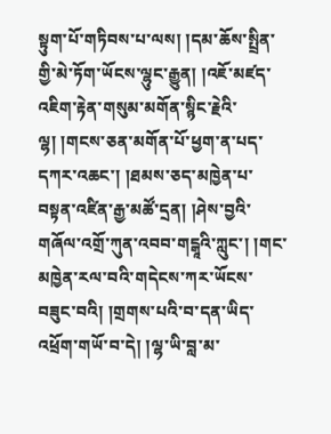སྟུག་པོ་གཏིབས་པ་ལས། །དམ་ཆོས་སྤྲིན་གྱི་མེ་ཏོག་ཡོངས་ལྷུང་རྒྱུན། །འཇོ་མཛད་འཇིག་རྟེན་གསུམ་མགོན་སྙིང་རྗེའི་ལྷ། །གངས་ཅན་མགོན་པོ་ཕྱག་ན་པད་དཀར་འཆང་། །ཐམས་ཅད་མཁྱེན་པ་བསྟན་འཛིན་རྒྱ་མཚོ་དྲན། །ཤེས་བྱའི་གཞོལ་འགྲོ་ཀུན་འབབ་གངྒཱའི་ཀླུང་། །གང་མཁྱེན་རལ་བའི་གདེངས་ཀར་ཡོངས་བཟུང་བའི། །གྲགས་པའི་བ་དན་ཡིད་འཕྲོག་གཡོ་བ་དེ། །ལྷ་ཡི་བླ་མ་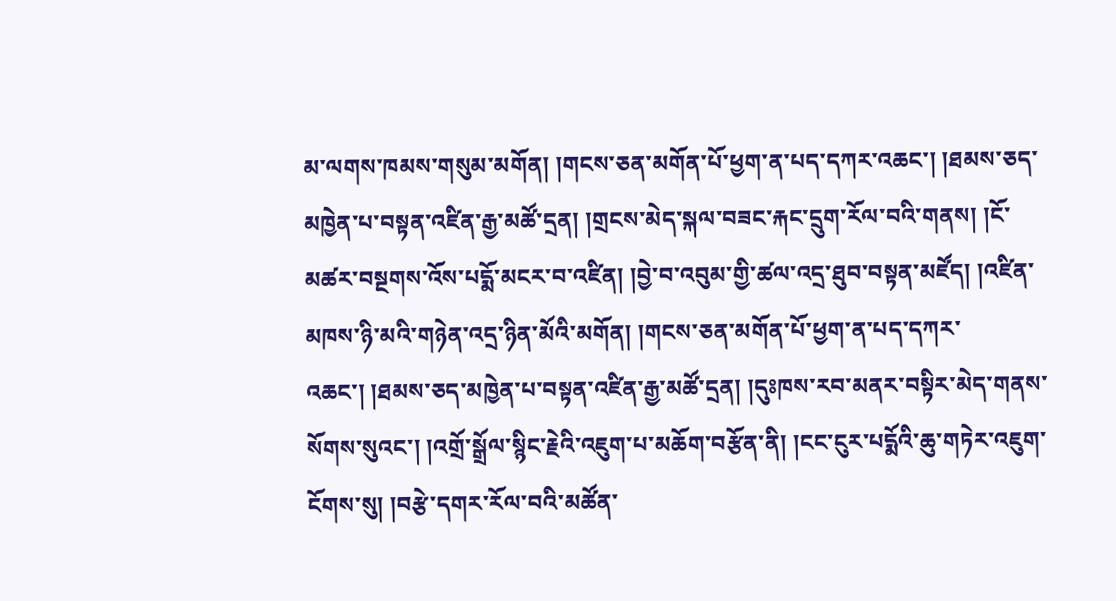མ་ལགས་ཁམས་གསུམ་མགོན། །གངས་ཅན་མགོན་པོ་ཕྱག་ན་པད་དཀར་འཆང་། །ཐམས་ཅད་མཁྱེན་པ་བསྟན་འཛིན་རྒྱ་མཚོ་དྲན། །གྲངས་མེད་སྐལ་བཟང་རྐང་དྲུག་རོལ་བའི་གནས། །ངོ་མཚར་བསྔགས་འོས་པདྨོ་མངར་བ་འཛིན། །བྱེ་བ་འབུམ་གྱི་ཚལ་འདྲ་ཐུབ་བསྟན་མཛོད། །འཛིན་མཁས་ཉི་མའི་གཉེན་འདྲ་ཉིན་མོའི་མགོན། །གངས་ཅན་མགོན་པོ་ཕྱག་ན་པད་དཀར་འཆང་། །ཐམས་ཅད་མཁྱེན་པ་བསྟན་འཛིན་རྒྱ་མཚོ་དྲན། །དུཿཁས་རབ་མནར་བསྟིར་མེད་གནས་སོགས་སུའང་། །འགྲོ་སྒྲོལ་སྙིང་རྗེའི་འཇུག་པ་མཆོག་བརྩོན་ནི། །ངང་ངུར་པདྨོའི་ཆུ་གཏེར་འཇུག་ངོགས་སུ། །བརྩེ་དགར་རོལ་བའི་མཚོན་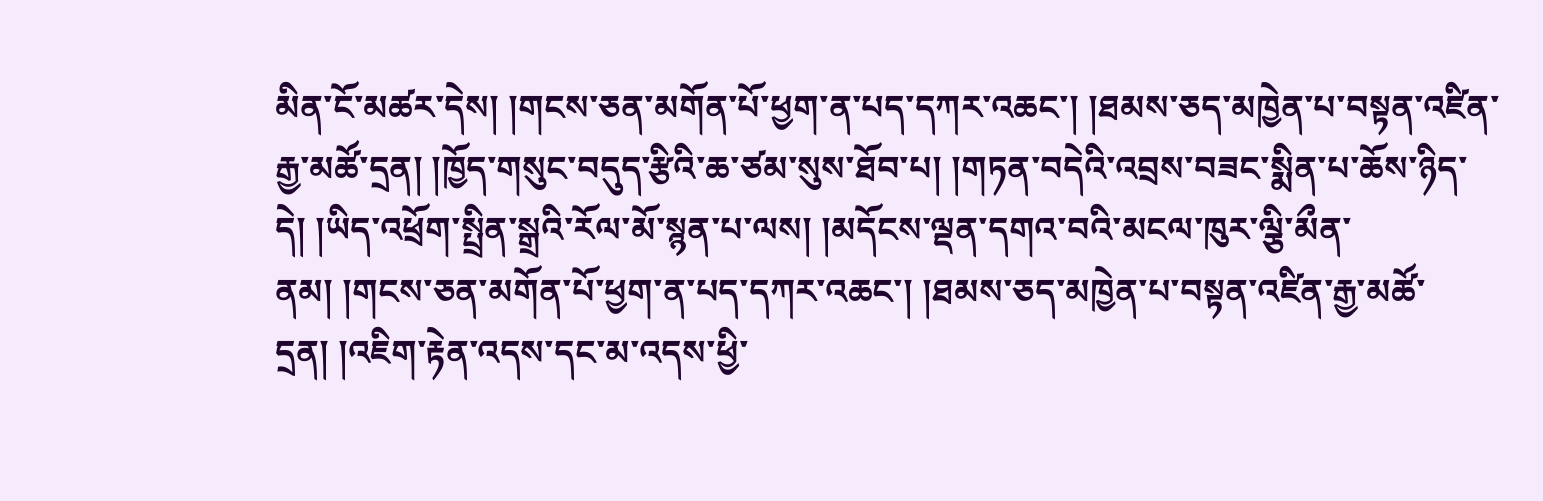མིན་ངོ་མཚར་དེས། །གངས་ཅན་མགོན་པོ་ཕྱག་ན་པད་དཀར་འཆང་། །ཐམས་ཅད་མཁྱེན་པ་བསྟན་འཛིན་རྒྱ་མཚོ་དྲན། །ཁྱོད་གསུང་བདུད་རྩིའི་ཆ་ཙམ་སུས་ཐོབ་པ། །གཏན་བདེའི་འབྲས་བཟང་སྨིན་པ་ཆོས་ཉིད་དེ། །ཡིད་འཕྲོག་སྤྲིན་སྒྲའི་རོལ་མོ་སྙན་པ་ལས། །མདོངས་ལྡན་དགའ་བའི་མངལ་ཁུར་ལྕི་མྀན་ནམ། །གངས་ཅན་མགོན་པོ་ཕྱག་ན་པད་དཀར་འཆང་། །ཐམས་ཅད་མཁྱེན་པ་བསྟན་འཛིན་རྒྱ་མཚོ་དྲན། །འཇིག་རྟེན་འདས་དང་མ་འདས་ཕྱི་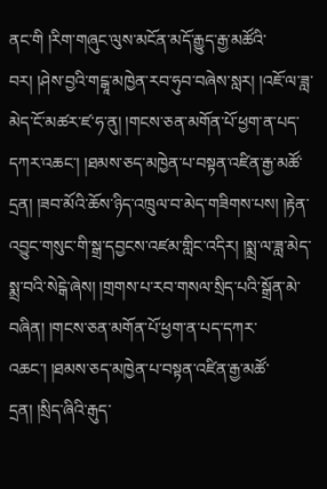ནང་གི །རིག་གཞུང་ལུས་མངོན་མདོ་རྒྱུད་རྒྱ་མཚོའི་བར། །ཤེས་བྱའི་གངྒཱ་མཁྱེན་རབ་ཧུབ་བཞེས་སླར། །འཇོ་ལ་ཟླ་མེད་ངོ་མཚར་ཛ་ཧ་ནུ། །གངས་ཅན་མགོན་པོ་ཕྱག་ན་པད་དཀར་འཆང་། །ཐམས་ཅད་མཁྱེན་པ་བསྟན་འཛིན་རྒྱ་མཚོ་དྲན། །ཟབ་མོའི་ཆོས་ཉིད་འཁྲུལ་བ་མེད་གཟིགས་པས། །རྟེན་འབྱུང་གསུང་གི་སྒྲ་དབྱངས་འཛམ་གླིང་འདིར། །སྨྲ་ལ་ཟླ་མེད་སྨྲ་བའི་སེངྒེ་ཞེས། །གྲགས་པ་རབ་གསལ་སྲིད་པའི་སྒྲོན་མེ་བཞིན། །གངས་ཅན་མགོན་པོ་ཕྱག་ན་པད་དཀར་འཆང་། །ཐམས་ཅད་མཁྱེན་པ་བསྟན་འཛིན་རྒྱ་མཚོ་དྲན། །སྲིད་ཞིའི་རྒུད་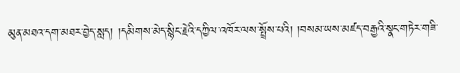མུན་མཐའ་དག་མཐར་བྱེད་སླད། །དམིགས་མེད་སྙིང་རྗེའི་དཀྱིལ་འཁོར་ལས་སྤྲོས་པའི། །བསམ་ཡས་མཛད་བརྒྱའི་སྣང་གཏེར་གཟི་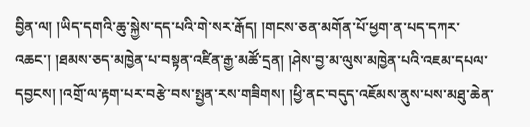བྱིན་ལ། །ཡིད་དགའི་ཆུ་སྐྱེས་དད་པའི་གེ་སར་རྒོད། །གངས་ཅན་མགོན་པོ་ཕྱག་ན་པད་དཀར་འཆང་། །ཐམས་ཅད་མཁྱེན་པ་བསྟན་འཛིན་རྒྱ་མཚོ་དྲན། །ཤེས་བྱ་མ་ལུས་མཁྱེན་པའི་འཇམ་དཔལ་དབྱངས། །འགྲོ་ལ་རྟག་པར་བརྩེ་བས་སྤྱན་རས་གཟིགས། །ཕྱི་ནང་བདུད་འཇོམས་ནུས་པས་མཐུ་ཆེན་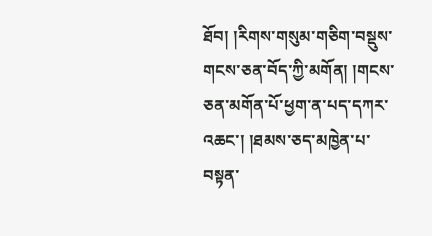ཐོབ། །རིགས་གསུམ་གཅིག་བསྡུས་གངས་ཅན་བོད་ཀྱི་མགོན། །གངས་ཅན་མགོན་པོ་ཕྱག་ན་པད་དཀར་འཆང་། །ཐམས་ཅད་མཁྱེན་པ་བསྟན་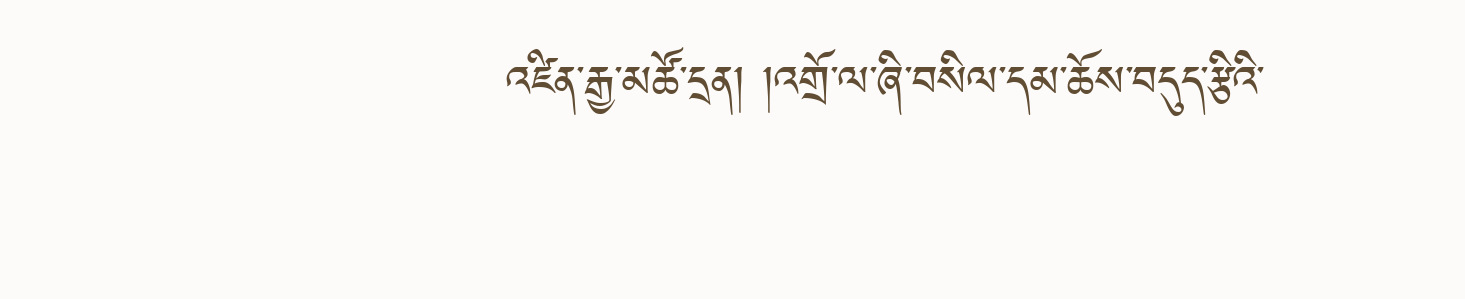འཛིན་རྒྱ་མཚོ་དྲན། །འགྲོ་ལ་ཞི་བསིལ་དམ་ཆོས་བདུད་རྩིའི་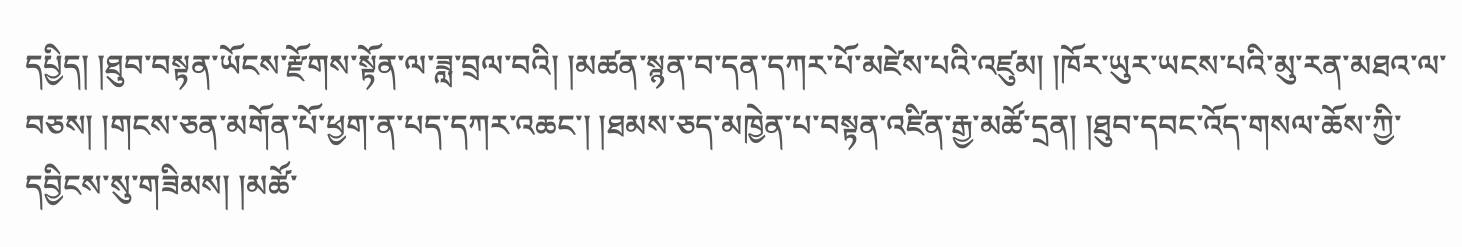དཔྱིད། །ཐུབ་བསྟན་ཡོངས་རྫོགས་སྟོན་ལ་ཟླ་བྲལ་བའི། །མཚན་སྙན་བ་དན་དཀར་པོ་མཛེས་པའི་འཛུམ། །ཁོར་ཡུར་ཡངས་པའི་མུ་རན་མཐའ་ལ་བཅས། །གངས་ཅན་མགོན་པོ་ཕྱག་ན་པད་དཀར་འཆང་། །ཐམས་ཅད་མཁྱེན་པ་བསྟན་འཛིན་རྒྱ་མཚོ་དྲན། །ཐུབ་དབང་འོད་གསལ་ཆོས་ཀྱི་དབྱིངས་སུ་གཟིམས། །མཚོ་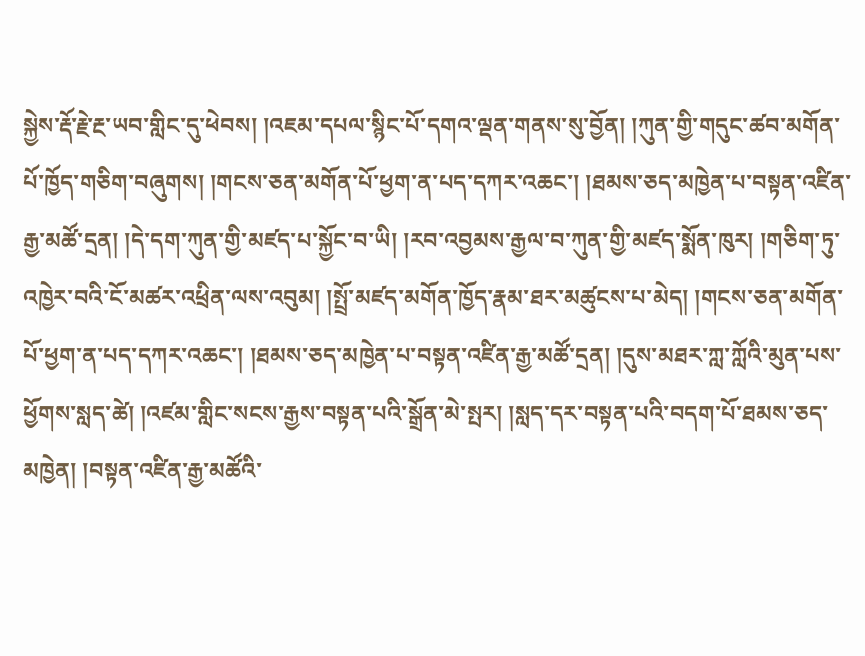སྐྱེས་རྡོ་རྗེ་རྔ་ཡབ་གླིང་དུ་ཕེབས། །འཇམ་དཔལ་སྙིང་པོ་དགའ་ལྡན་གནས་སུ་བྱོན། །ཀུན་གྱི་གདུང་ཚབ་མགོན་པོ་ཁྱོད་གཅིག་བཞུགས། །གངས་ཅན་མགོན་པོ་ཕྱག་ན་པད་དཀར་འཆང་། །ཐམས་ཅད་མཁྱེན་པ་བསྟན་འཛིན་རྒྱ་མཚོ་དྲན། །དེ་དག་ཀུན་གྱི་མཛད་པ་སྐྱོང་བ་ཡི། །རབ་འབྱམས་རྒྱལ་བ་ཀུན་གྱི་མཛད་སྨོན་ཁུར། །གཅིག་ཏུ་འཁྱེར་བའི་ངོ་མཚར་འཕྲིན་ལས་འབུམ། །སྤྲོ་མཛད་མགོན་ཁྱོད་རྣམ་ཐར་མཚུངས་པ་མེད། །གངས་ཅན་མགོན་པོ་ཕྱག་ན་པད་དཀར་འཆང་། །ཐམས་ཅད་མཁྱེན་པ་བསྟན་འཛིན་རྒྱ་མཚོ་དྲན། །དུས་མཐར་ཀླ་ཀློའི་མུན་པས་ཕྱོགས་སླད་ཚེ། །འཛམ་གླིང་སངས་རྒྱས་བསྟན་པའི་སྒྲོན་མེ་སྤར། །སླད་དར་བསྟན་པའི་བདག་པོ་ཐམས་ཅད་མཁྱེན། །བསྟན་འཛིན་རྒྱ་མཚོའི་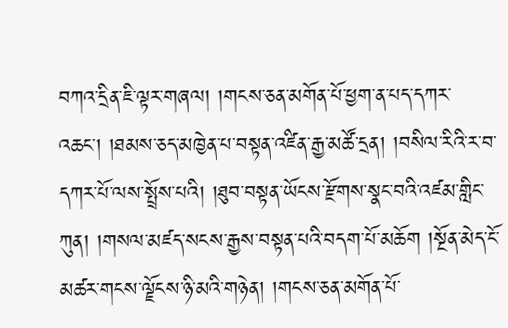བཀའ་དྲིན་ཇི་ལྟར་གཞལ། །གངས་ཅན་མགོན་པོ་ཕྱག་ན་པད་དཀར་འཆང་། །ཐམས་ཅད་མཁྱེན་པ་བསྟན་འཛིན་རྒྱ་མཚོ་དྲན། །བསིལ་རིའི་ར་བ་དཀར་པོ་ལས་སྤྲོས་པའི། །ཐུབ་བསྟན་ཡོངས་རྫོགས་སྣང་བའི་འཛམ་གླིང་ཀུན། །གསལ་མཛད་སངས་རྒྱས་བསྟན་པའི་བདག་པོ་མཆོག །སྔོན་མེད་ངོ་མཚར་གངས་ལྗོངས་ཉི་མའི་གཉེན། །གངས་ཅན་མགོན་པོ་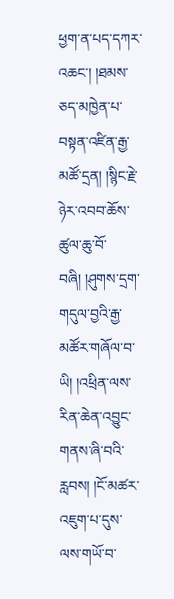ཕྱག་ན་པད་དཀར་འཆང་། །ཐམས་ཅད་མཁྱེན་པ་བསྟན་འཛིན་རྒྱ་མཚོ་དྲན། །སྙིང་རྗེ་ཉེར་འབབ་ཆོས་ཚུལ་ཆུ་བོ་བཞི། །ཤུགས་དྲག་གདུལ་བྱའི་རྒྱ་མཚོར་གཞོལ་བ་ཡི། །འཕྲིན་ལས་རིན་ཆེན་འབྱུང་གནས་ཞི་བའི་རླབས། །ངོ་མཚར་འཇུག་པ་དུས་ལས་གཡོ་བ་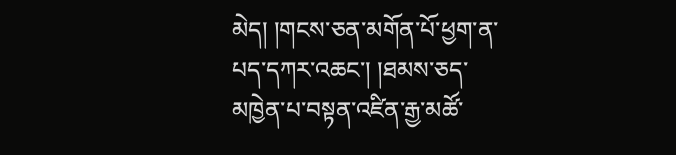མེད། །གངས་ཅན་མགོན་པོ་ཕྱག་ན་པད་དཀར་འཆང་། །ཐམས་ཅད་མཁྱེན་པ་བསྟན་འཛིན་རྒྱ་མཚོ་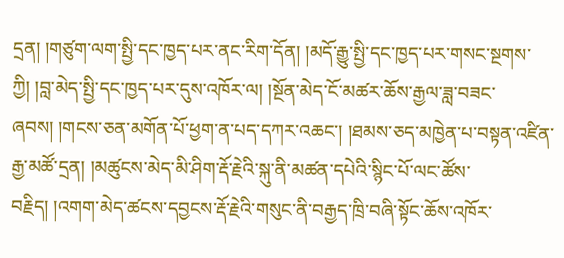དྲན། །གཙུག་ལག་སྤྱི་དང་ཁྱད་པར་ནང་རིག་དོན། །མདོ་རྒྱུ་སྤྱི་དང་ཁྱད་པར་གསང་སྔགས་ཀྱི། །བླ་མེད་སྤྱི་དང་ཁྱད་པར་དུས་འཁོར་ལ། །སྔོན་མེད་ངོ་མཚར་ཆོས་རྒྱལ་ཟླ་བཟང་ཞབས། །གངས་ཅན་མགོན་པོ་ཕྱག་ན་པད་དཀར་འཆང་། །ཐམས་ཅད་མཁྱེན་པ་བསྟན་འཛིན་རྒྱ་མཚོ་དྲན། །མཚུངས་མེད་མི་ཤིག་རྡོ་རྗེའི་སྐུ་ནི་མཚན་དཔེའི་སྙིང་པོ་ལང་ཚོས་བརྗིད། །འགག་མེད་ཚངས་དབྱངས་རྡོ་རྗེའི་གསུང་ནི་བརྒྱད་ཁྲི་བཞི་སྟོང་ཆོས་འཁོར་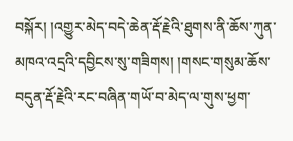བསྐོར། །འགྱུར་མེད་བདེ་ཆེན་རྡོ་རྗེའི་ཐུགས་ནི་ཆོས་ཀུན་མཁའ་འདྲའི་དབྱིངས་སུ་གཟིགས། །གསང་གསུམ་ཆོས་བདུན་རྡོ་རྗེའི་རང་བཞིན་གཡོ་བ་མེད་ལ་གུས་ཕྱག་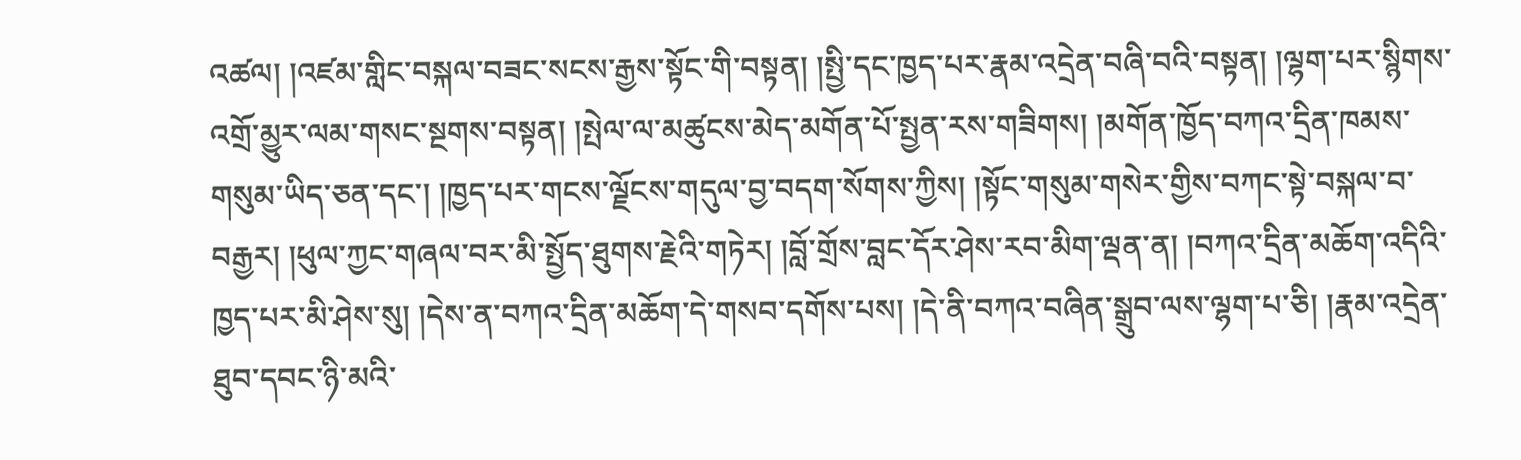འཚལ། །འཛམ་གླིང་བསྐལ་བཟང་སངས་རྒྱས་སྟོང་གི་བསྟན། །སྤྱི་དང་ཁྱད་པར་རྣམ་འདྲེན་བཞི་བའི་བསྟན། །ལྷག་པར་སྙིགས་འགྲོ་མྱུར་ལམ་གསང་སྔགས་བསྟན། །སྤེལ་ལ་མཚུངས་མེད་མགོན་པོ་སྤྱན་རས་གཟིགས། །མགོན་ཁྱོད་བཀའ་དྲིན་ཁམས་གསུམ་ཡིད་ཅན་དང་། །ཁྱད་པར་གངས་ལྗོངས་གདུལ་བྱ་བདག་སོགས་ཀྱིས། །སྟོང་གསུམ་གསེར་གྱིས་བཀང་སྟེ་བསྐལ་བ་བརྒྱར། །ཕུལ་ཀྱང་གཞལ་བར་མི་སྤྱོད་ཐུགས་རྗེའི་གཏེར། །བློ་གྲོས་བླང་དོར་ཤེས་རབ་མིག་ལྡན་ན། །བཀའ་དྲིན་མཆོག་འདིའི་ཁྱད་པར་མི་ཤེས་སུ། །དེས་ན་བཀའ་དྲིན་མཆོག་དེ་གསབ་དགོས་པས། །དེ་ནི་བཀའ་བཞིན་སྒྲུབ་ལས་ལྷག་པ་ཅི། །རྣམ་འདྲེན་ཐུབ་དབང་ཉི་མའི་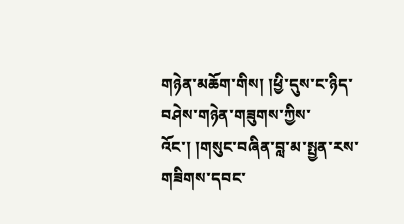གཉེན་མཆོག་གིས། །ཕྱི་དུས་ང་ཉིད་བཤེས་གཉེན་གཟུགས་ཀྱིས་འོང་། །གསུང་བཞིན་བླ་མ་སྤྱན་རས་གཟིགས་དབང་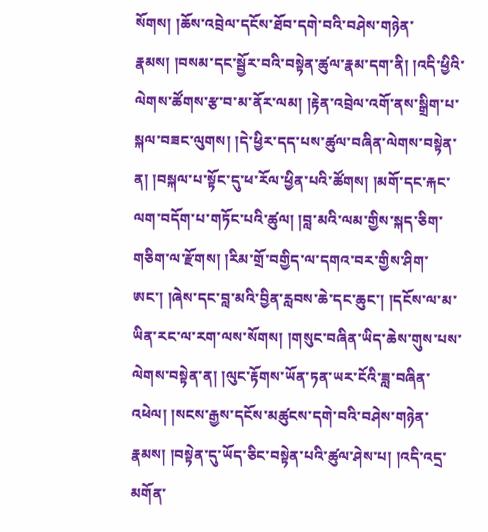སོགས། །ཆོས་འབྲེལ་དངོས་ཐོབ་དགེ་བའི་བཤེས་གཉེན་རྣམས། །བསམ་དང་སྦྱོར་བའི་བསྟེན་ཚུལ་རྣམ་དག་ནི། །འདི་ཕྱིའི་ལེགས་ཚོགས་རྩ་བ་མ་ནོར་ལམ། །རྟེན་འབྲེལ་འགོ་ནས་སྒྲིག་པ་སྐལ་བཟང་ལུགས། །དེ་ཕྱིར་དད་པས་ཚུལ་བཞིན་ལེགས་བསྟེན་ན། །བསྐལ་པ་སྟོང་དུ་ཕ་རོལ་ཕྱིན་པའི་ཚོགས། །མགོ་དང་རྐང་ལག་བདོག་པ་གཏོང་པའི་ཚུལ། །བླ་མའི་ལམ་གྱིས་སྐད་ཅིག་གཅིག་ལ་རྫོགས། །རིམ་གྲོ་བགྱིད་ལ་དགའ་བར་གྱིས་ཤིག་ཨང་། །ཞེས་དང་བླ་མའི་བྱིན་རླབས་ཆེ་དང་ཆུང་། །དངོས་ལ་མ་ཡིན་རང་ལ་རག་ལས་སོགས། །གསུང་བཞིན་ཡིད་ཆེས་གུས་པས་ལེགས་བསྟེན་ན། །ལུང་རྟོགས་ཡོན་ཏན་ཡར་ངོའི་ཟླ་བཞིན་འཕེལ། །སངས་རྒྱས་དངོས་མཚུངས་དགེ་བའི་བཤེས་གཉེན་རྣམས། །བསྟེན་དུ་ཡོད་ཅིང་བསྟེན་པའི་ཚུལ་ཤེས་པ། །འདི་འདྲ་མགོན་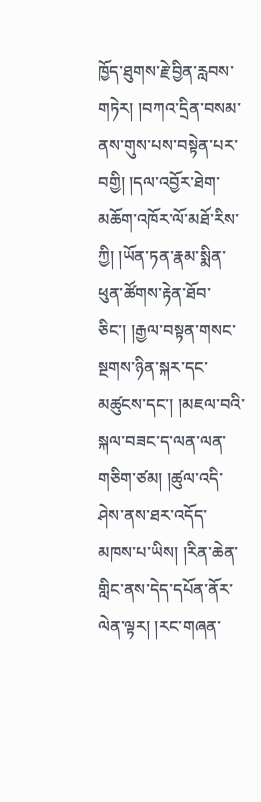ཁྱོད་ཐུགས་རྗེ་བྱིན་རླབས་གཏེར། །བཀའ་དྲིན་བསམ་ནས་གུས་པས་བསྟེན་པར་བགྱི། །དལ་འབྱོར་ཐེག་མཆོག་འཁོར་ལོ་མཐོ་རིས་ཀྱི། །ཡོན་ཏན་རྣམ་སྨིན་ཕུན་ཚོགས་རྟེན་ཐོབ་ཅིང་། །རྒྱལ་བསྟན་གསང་སྔགས་ཉིན་སྐར་དང་མཚུངས་དང་། །མཇལ་བའི་སྐལ་བཟང་ད་ལན་ལན་གཅིག་ཙམ། །ཚུལ་འདི་ཤེས་ནས་ཐར་འདོད་མཁས་པ་ཡིས། །རིན་ཆེན་གླིང་ནས་དེད་དཔོན་ནོར་ལེན་ལྟར། །རང་གཞན་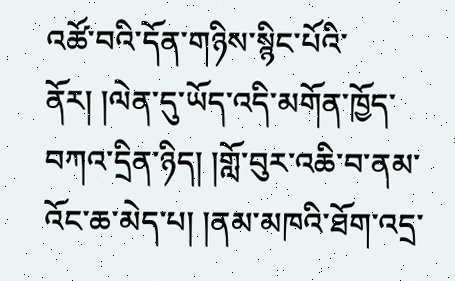འཚོ་བའི་དོན་གཉིས་སྙིང་པོའི་ནོར། །ལེན་དུ་ཡོད་འདི་མགོན་ཁྱོད་བཀའ་དྲིན་ཉིད། །གློ་བུར་འཆི་བ་ནམ་འོང་ཆ་མེད་པ། །ནམ་མཁའི་ཐོག་འདྲ་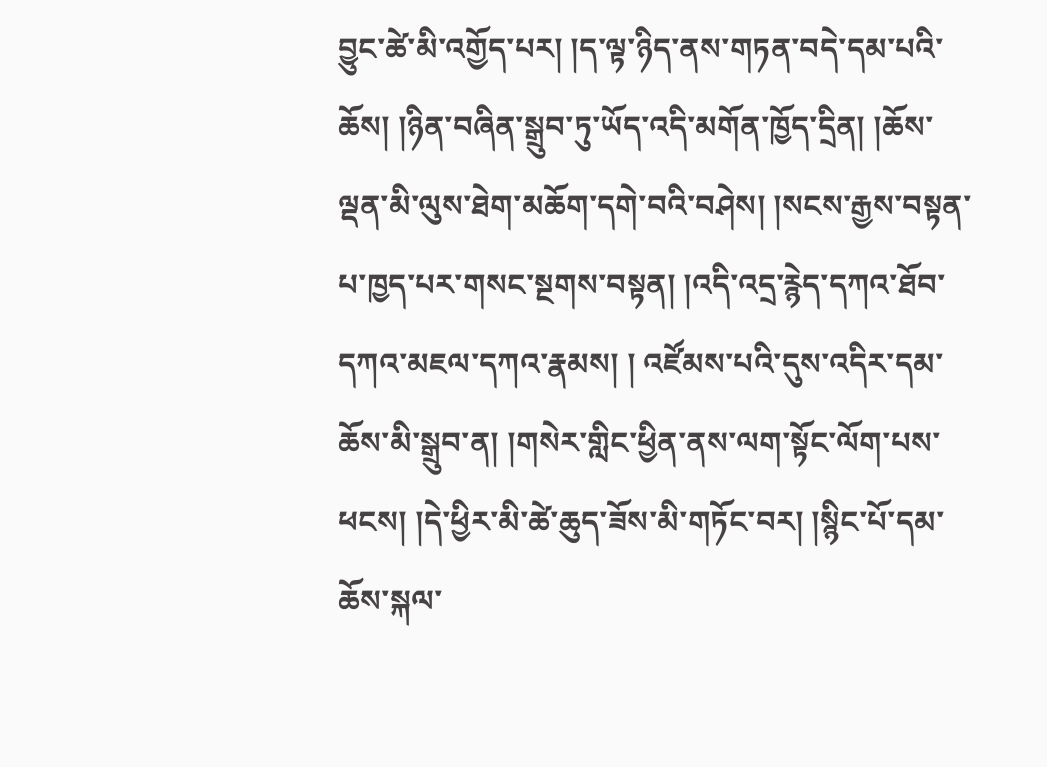བྱུང་ཚེ་མི་འགྱོད་པར། །ད་ལྟ་ཉིད་ནས་གཏན་བདེ་དམ་པའི་ཆོས། །ཉིན་བཞིན་སྒྲུབ་ཏུ་ཡོད་འདི་མགོན་ཁྱོད་དྲིན། །ཆོས་ལྡན་མི་ལུས་ཐེག་མཆོག་དགེ་བའི་བཤེས། །སངས་རྒྱས་བསྟན་པ་ཁྱད་པར་གསང་སྔགས་བསྟན། །འདི་འདྲ་རྙེད་དཀའ་ཐོབ་དཀའ་མཇལ་དཀའ་རྣམས། ། འཛོམས་པའི་དུས་འདིར་དམ་ཆོས་མི་སྒྲུབ་ན། །གསེར་གླིང་ཕྱིན་ནས་ལག་སྟོང་ལོག་པས་ཕངས། །དེ་ཕྱིར་མི་ཚེ་ཆུད་ཟོས་མི་གཏོང་བར། །སྙིང་པོ་དམ་ཆོས་སྐལ་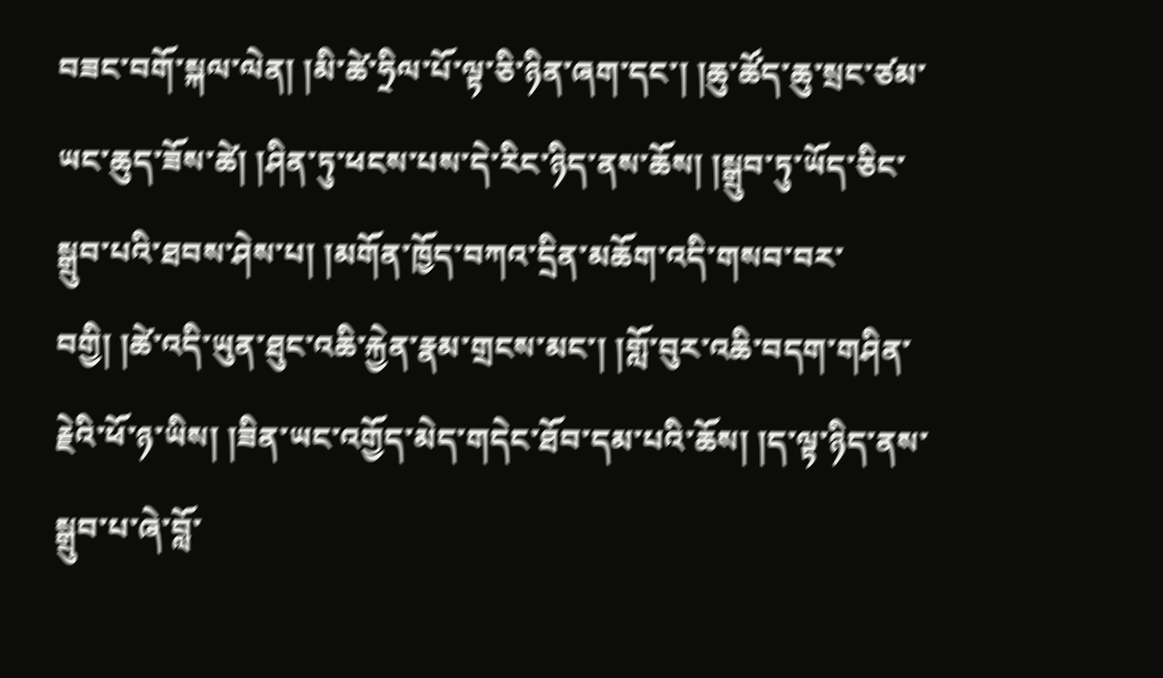བཟང་བགོ་སྐལ་ལེན། །མི་ཚེ་ཧྲིལ་པོ་ལྟ་ཅི་ཉིན་ཞག་དང་། །ཆུ་ཚོད་ཆུ་སྲང་ཙམ་ཡང་ཆུད་ཟོས་ཚེ། །ཤིན་ཏུ་ཕངས་པས་དེ་རིང་ཉིད་ནས་ཆོས། །སྒྲུབ་ཏུ་ཡོད་ཅིང་སྒྲུབ་པའི་ཐབས་ཤེས་པ། །མགོན་ཁྱོད་བཀའ་དྲིན་མཆོག་འདི་གསབ་བར་བགྱི། །ཚེ་འདི་ཡུན་ཐུང་འཆི་རྐྱེན་རྣམ་གྲངས་མང་། །གློ་བུར་འཆི་བདག་གཤིན་རྗེའི་ཕོ་ཉ་ཡིས། །ཟིན་ཡང་འགྱོད་མེད་གདེང་ཐོབ་དམ་པའི་ཆོས། །ད་ལྟ་ཉིད་ནས་སྒྲུབ་པ་ཞེ་བློ་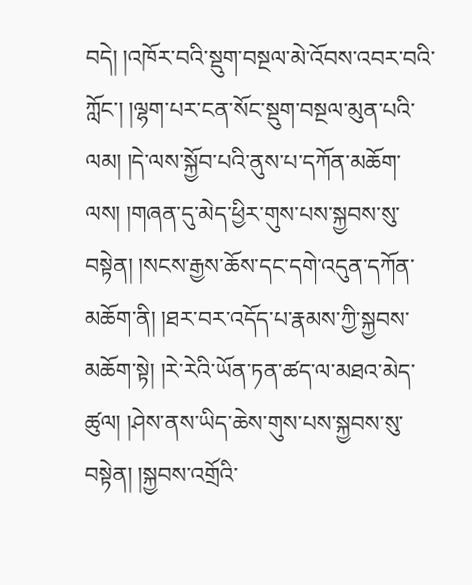བདེ། །འཁོར་བའི་སྡུག་བསྔལ་མེ་འོབས་འབར་བའི་ཀློང་། །ལྷག་པར་ངན་སོང་སྡུག་བསྔལ་མུན་པའི་ལམ། །དེ་ལས་སྐྱོབ་པའི་ནུས་པ་དཀོན་མཆོག་ལས། །གཞན་དུ་མེད་ཕྱིར་གུས་པས་སྐྱབས་སུ་བསྟེན། །སངས་རྒྱས་ཆོས་དང་དགེ་འདུན་དཀོན་མཆོག་ནི། །ཐར་བར་འདོད་པ་རྣམས་ཀྱི་སྐྱབས་མཆོག་སྟེ། །རེ་རེའི་ཡོན་ཏན་ཚད་ལ་མཐའ་མེད་ཚུལ། །ཤེས་ནས་ཡིད་ཆེས་གུས་པས་སྐྱབས་སུ་བསྟེན། །སྐྱབས་འགྲོའི་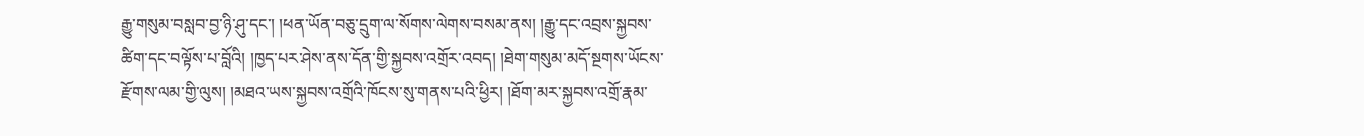རྒྱུ་གསུམ་བསླབ་བྱ་ཉི་ཤུ་དང་། །ཕན་ཡོན་བཅུ་དྲུག་ལ་སོགས་ལེགས་བསམ་ནས། །རྒྱུ་དང་འབྲས་སྐྱབས་ཚིག་དང་བལྟོས་པ་བློའི། །ཁྱད་པར་ཤེས་ནས་དོན་གྱི་སྐྱབས་འགྲོར་འབད། །ཐེག་གསུམ་མདོ་སྔགས་ཡོངས་རྫོགས་ལམ་གྱི་ལུས། །མཐའ་ཡས་སྐྱབས་འགྲོའི་ཁོངས་སུ་གནས་པའི་ཕྱིར། །ཐོག་མར་སྐྱབས་འགྲོ་རྣམ་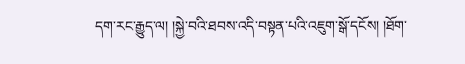དག་རང་རྒྱུད་ལ། །སྐྱེ་བའི་ཐབས་འདི་བསྟན་པའི་འཇུག་སྒོ་དངོས། །ཐོག་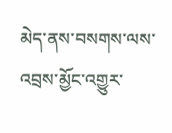མེད་ནས་བསགས་ལས་འབྲས་མྱོང་འགྱུར་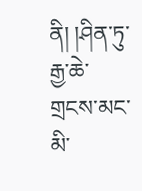ནི། །ཤིན་ཏུ་རྒྱ་ཆེ་གྲངས་མང་མི་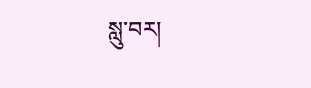སླུ་བར།